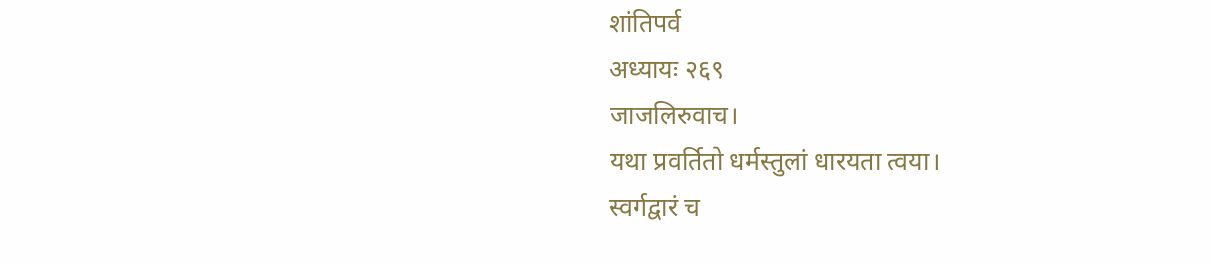शांतिपर्व
अध्यायः २६९
जाजलिरुवाच।
यथा प्रवर्तितो धर्मस्तुलां धारयता त्वया।
स्वर्गद्वारं च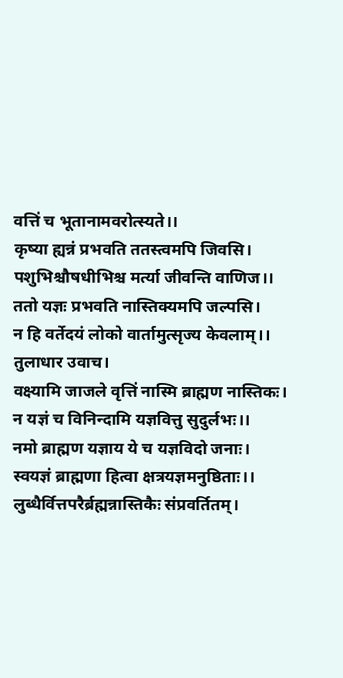वत्तिं च भूतानामवरोत्स्यते।।
कृष्या ह्यन्नं प्रभवति ततस्त्वमपि जिवसि।
पशुभिश्चौषधीभिश्च मर्त्या जीवन्ति वाणिज।।
ततो यज्ञः प्रभवति नास्तिक्यमपि जल्पसि।
न हि वर्तेदयं लोको वार्तामुत्सृज्य केवलाम्।।
तुलाधार उवाच।
वक्ष्यामि जाजले वृत्तिं नास्मि ब्राह्मण नास्तिकः।
न यज्ञं च विनिन्दामि यज्ञवित्तु सुदुर्लभः।।
नमो ब्राह्मण यज्ञाय ये च यज्ञविदो जनाः।
स्वयज्ञं ब्राह्मणा हित्वा क्षत्रयज्ञमनुष्ठिताः।।
लुब्धैर्वित्तपरैर्ब्रह्मन्नास्तिकैः संप्रवर्तितम्।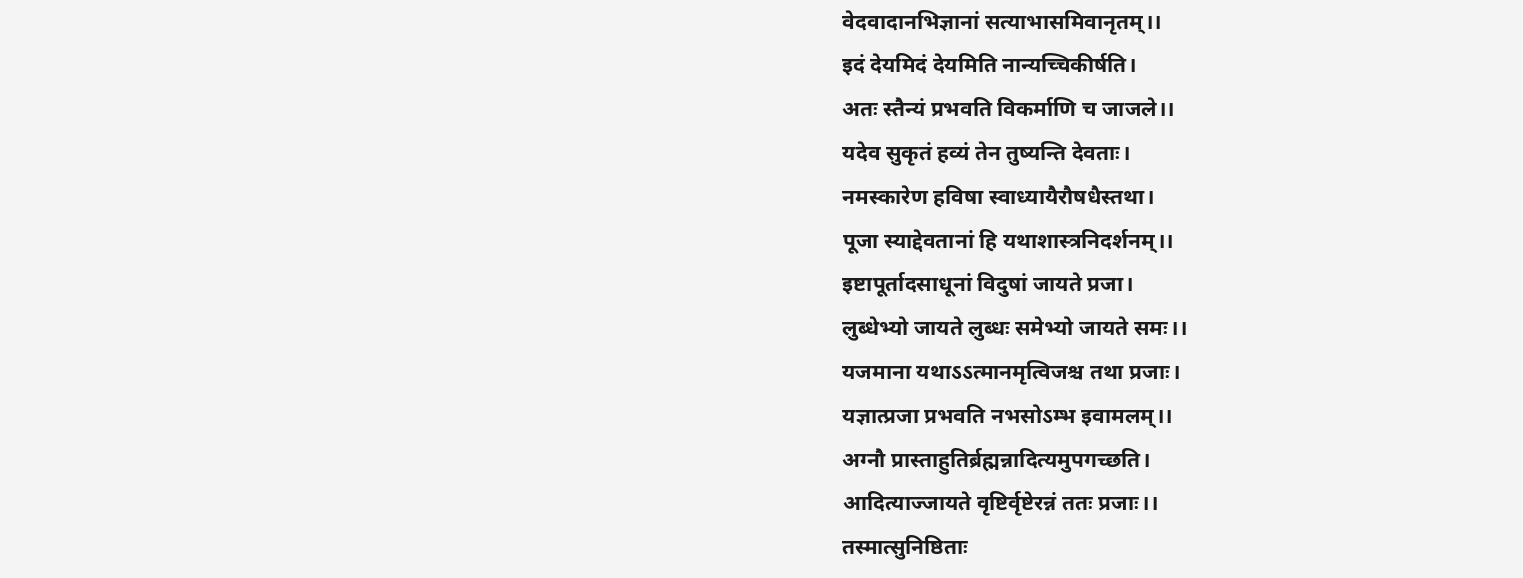वेदवादानभिज्ञानां सत्याभासमिवानृतम्।।
इदं देयमिदं देयमिति नान्यच्चिकीर्षति।
अतः स्तैन्यं प्रभवति विकर्माणि च जाजले।।
यदेव सुकृतं हव्यं तेन तुष्यन्ति देवताः।
नमस्कारेण हविषा स्वाध्यायैरौषधैस्तथा।
पूजा स्याद्देवतानां हि यथाशास्त्रनिदर्शनम्।।
इष्टापूर्तादसाधूनां विदुषां जायते प्रजा।
लुब्धेभ्यो जायते लुब्धः समेभ्यो जायते समः।।
यजमाना यथाऽऽत्मानमृत्विजश्च तथा प्रजाः।
यज्ञात्प्रजा प्रभवति नभसोऽम्भ इवामलम्।।
अग्नौ प्रास्ताहुतिर्ब्रह्मन्नादित्यमुपगच्छति।
आदित्याज्जायते वृष्टिर्वृष्टेरन्नं ततः प्रजाः।।
तस्मात्सुनिष्ठिताः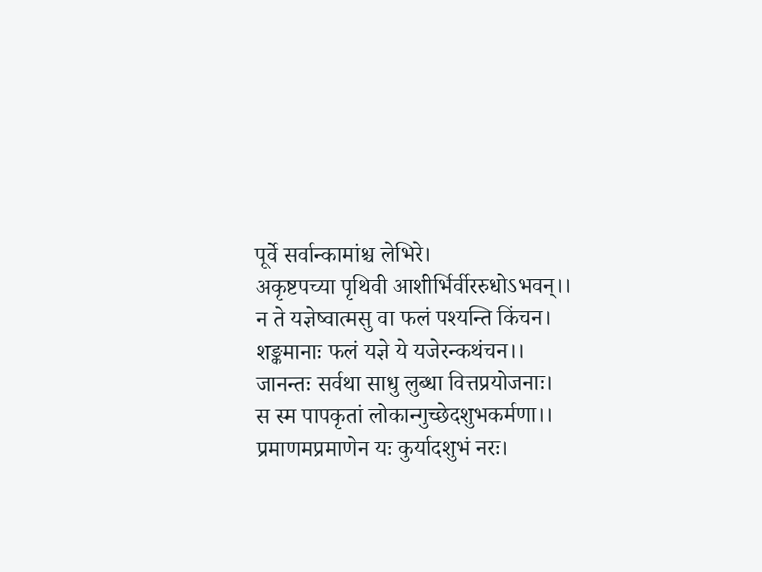पूर्वे सर्वान्कामांश्च लेभिरे।
अकृष्टपच्या पृथिवी आशीर्भिर्वीररुधोऽभवन्।।
न ते यज्ञेष्वात्मसु वा फलं पश्यन्ति किंचन।
शङ्कमानाः फलं यज्ञे ये यजेरन्कथंचन।।
जानन्तः सर्वथा साधु लुब्धा वित्तप्रयोजनाः।
स स्म पापकृतां लोकान्गुच्छेदशुभकर्मणा।।
प्रमाणमप्रमाणेन यः कुर्यादशुभं नरः।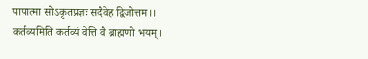पापात्मा सोऽकृतप्रज्ञः सदैवेह द्विजोत्तम।।
कर्तव्यमिति कर्तव्यं वेत्ति वै ब्राह्मणो भयम्।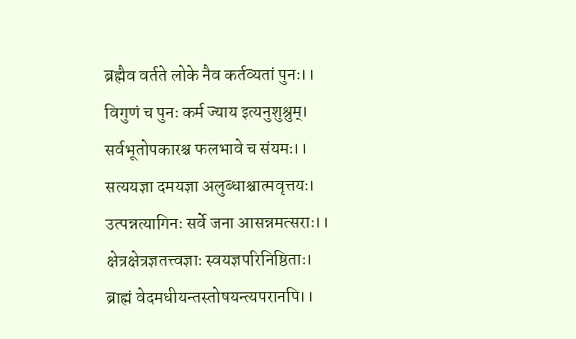ब्रह्मैव वर्तते लोके नैव कर्तव्यतां पुनः।।
विगुणं च पुनः कर्म ज्याय इत्यनुशुश्रुम्।
सर्वभूतोपकारश्च फलभावे च संयमः।।
सत्ययज्ञा दमयज्ञा अलुब्धाश्चात्मवृत्तयः।
उत्पन्नत्यागिनः सर्वे जना आसन्नमत्सराः।।
क्षेत्रक्षेत्रज्ञतत्त्वज्ञाः स्वयज्ञपरिनिष्ठिताः।
ब्राह्मं वेदमधीयन्तस्तोषयन्त्यपरानपि।।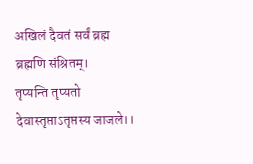अखिलं दैवतं सर्वं ब्रह्म ब्रह्मणि संश्रितम्।
तृप्यन्ति तृप्यतो देवास्तृप्ताऽतृप्तस्य जाजले।।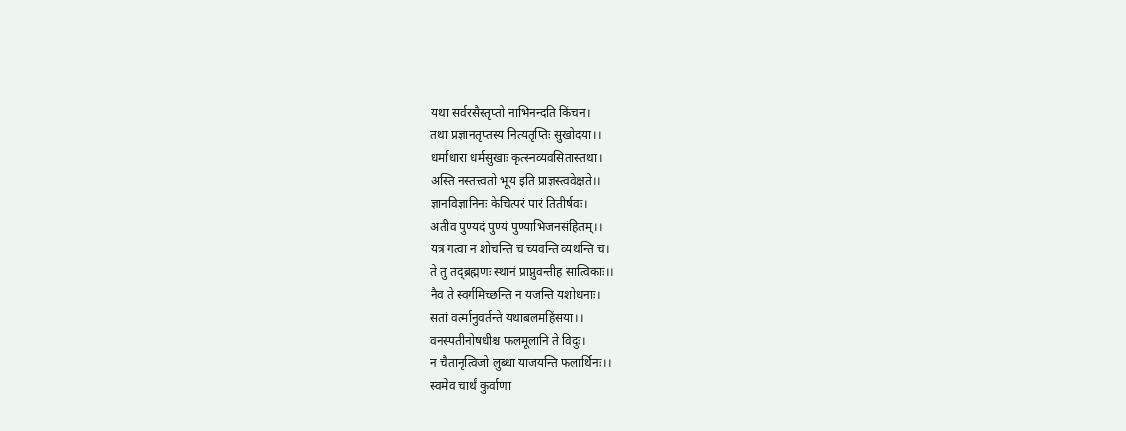यथा सर्वरसैस्तृप्तो नाभिनन्दति किंचन।
तथा प्रज्ञानतृप्तस्य नित्यतृप्तिः सुखोदया।।
धर्माधारा धर्मसुखाः कृत्स्नव्यवसितास्तथा।
अस्ति नस्तत्त्वतो भूय इति प्राज्ञस्त्ववेक्षते।।
ज्ञानविज्ञानिनः केचित्परं पारं तितीर्षवः।
अतीव पुण्यदं पुण्यं पुण्याभिजनसंहितम्।।
यत्र गत्वा न शोचन्ति च च्यवन्ति व्यथन्ति च।
ते तु तद्ब्रह्मणः स्थानं प्राप्नुवन्तीह सात्विकाः।।
नैव ते स्वर्गमिच्छन्ति न यजन्ति यशोधनाः।
सतां वर्त्मानुवर्तन्ते यथाबलमहिंसया।।
वनस्पतीनोषधीश्च फलमूलानि ते विदुः।
न चैतानृत्विजो लुब्धा याजयन्ति फलार्थिनः।।
स्वमेव चार्थं कुर्वाणा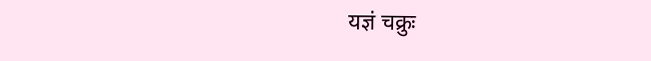यज्ञं चक्रुः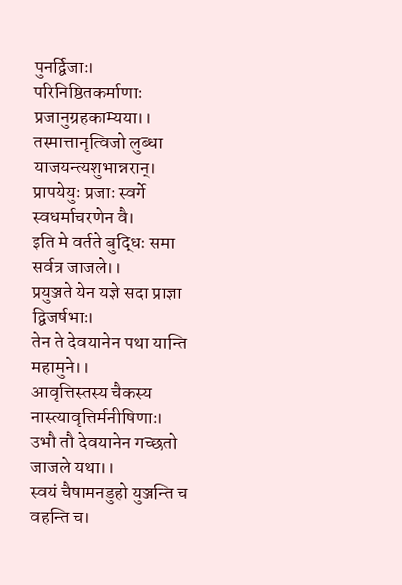पुनर्द्विजाः।
परिनिष्ठितकर्माणाः प्रजानुग्रहकाम्यया।।
तस्मात्तानृत्विजो लुब्धा याजयन्त्यशुभान्नरान्।
प्रापयेयुः प्रजाः स्वर्गे स्वधर्माचरणेन वै।
इति मे वर्तते बुद्धिः समा सर्वत्र जाजले।।
प्रयुञ्जते येन यज्ञे सदा प्राज्ञा द्विजर्षभाः।
तेन ते देवयानेन पथा यान्ति महामुने।।
आवृत्तिस्तस्य चैकस्य नास्त्यावृत्तिर्मनीषिणाः।
उभौ तौ देवयानेन गच्छतो जाजले यथा।।
स्वयं चैषामनडुहो युञ्जन्ति च वहन्ति च।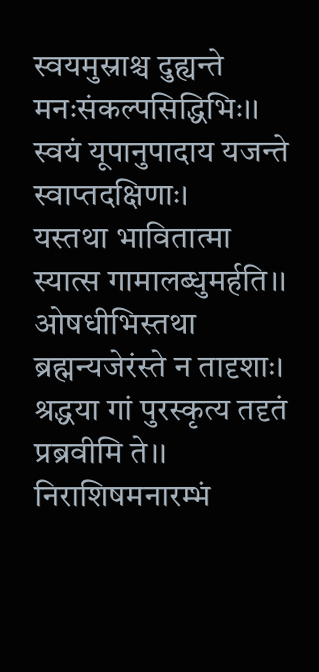स्वयमुस्राश्च दुह्यन्ते मनःसंकल्पसिद्धिभिः।।
स्वयं यूपानुपादाय यजन्ते स्वाप्तदक्षिणाः।
यस्तथा भावितात्मा स्यात्स गामालब्धुमर्हति।।
ओषधीभिस्तथा ब्रह्मन्यजेरंस्ते न तादृशाः।
श्रद्धया गां पुरस्कृत्य तदृतं प्रब्रवीमि ते।।
निराशिषमनारम्भं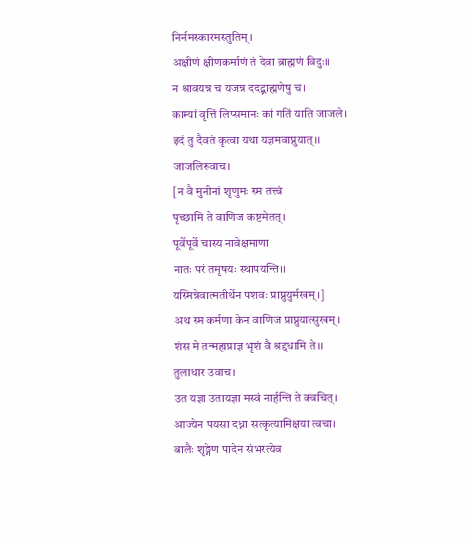निर्नमस्कारमस्तुतिम्।
अक्षीणं क्षीणकर्माणं तं देवा ब्राह्मणं विदुः।।
न श्रावयन्न च यजन्न ददद्ब्राह्मणेषु च।
काम्यां वृत्तिं लिप्समानः कां गतिं याति जाजले।
इदं तु दैवतं कृत्वा यथा यज्ञमवाप्नुयात्।।
जाजलिरुवाच।
[न वै मुनीनां शृणुमः स्म तत्त्वं
पृच्छामि ते वाणिज कष्टमेतत्।
पूर्वेपूर्वे चास्य नावेक्षमाणा
नातः परं तमृषयः स्थापयन्ति।।
यस्मिन्नेवात्मतीर्थेन पशवः प्राप्नुयुर्मखम्।]
अथ स्म कर्मणा केन वाणिज प्राप्नुयात्सुखम्।
शंस मे तन्महाप्राज्ञ भृशं वै श्रद्दधामि ते।।
तुलाधार उवाच।
उत यज्ञा उतायज्ञा मस्वं नार्हन्ति ते क्वचित्।
आज्येन पयसा दध्ना सत्कृत्यामिक्षया त्वचा।
बालैः शृङ्गेण पादेन संभरत्येव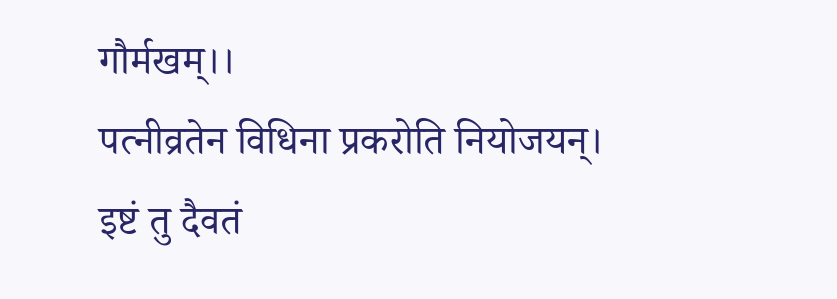गौर्मखम्।।
पत्नीव्रतेन विधिना प्रकरोति नियोजयन्।
इष्टं तु दैवतं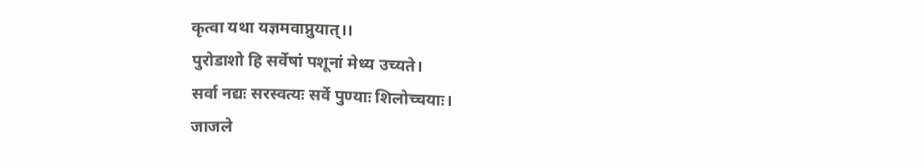कृत्वा यथा यज्ञमवाप्नुयात्।।
पुरोडाशो हि सर्वेषां पशूनां मेध्य उच्यते।
सर्वा नद्यः सरस्वत्यः सर्वे पुण्याः शिलोच्चयाः।
जाजले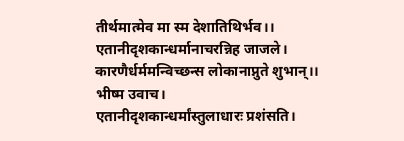तीर्थमात्मेव मा स्म देशातिथिर्भव।।
एतानीदृशकान्धर्मानाचरन्निह जाजले।
कारणैर्धर्ममन्विच्छन्स लोकानाप्नुते शुभान्।।
भीष्म उवाच।
एतानीदृशकान्धर्मांस्तुलाधारः प्रशंसति।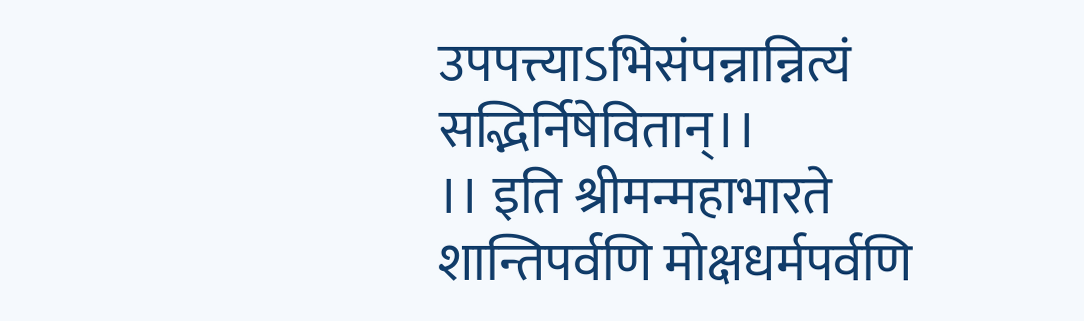उपपत्त्याऽभिसंपन्नान्नित्यं सद्भिर्निषेवितान्।।
।। इति श्रीमन्महाभारते शान्तिपर्वणि मोक्षधर्मपर्वणि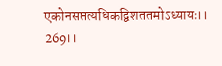एकोनसप्तत्यधिकद्विशततमोऽध्यायः।। 269।।